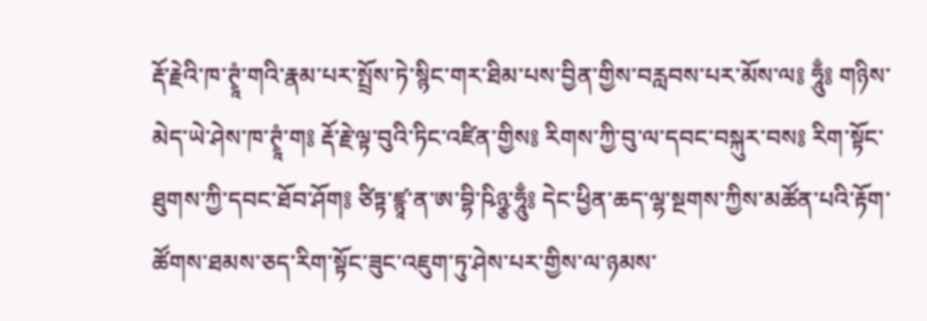རྡོ་རྗེའི་ཁ་ཊྭཱཾ་གའི་རྣམ་པར་སྤྲོས་ཏེ་སྙིང་གར་ཐིམ་པས་བྱིན་གྱིས་བརླབས་པར་མོས་ལ༔ ཧཱུྃ༔ གཉིས་མེད་ཡེ་ཤེས་ཁ་ཊྭཱཾ་ག༔ རྡོ་རྗེ་ལྟ་བུའི་ཏིང་འཛིན་གྱིས༔ རིགས་ཀྱི་བུ་ལ་དབང་བསྐུར་བས༔ རིག་སྟོང་ཐུགས་ཀྱི་དབང་ཐོབ་ཤོག༔ ཙིཏྟ་ཛྙཱ་ན་ཨ་བྷི་ཥིཉྩ་ཧཱུྃ༔ དེང་ཕྱིན་ཆད་ལྷ་སྔགས་ཀྱིས་མཚོན་པའི་རྟོག་ཚོགས་ཐམས་ཅད་རིག་སྟོང་ཟུང་འཇུག་ཏུ་ཤེས་པར་གྱིས་ལ་ཉམས་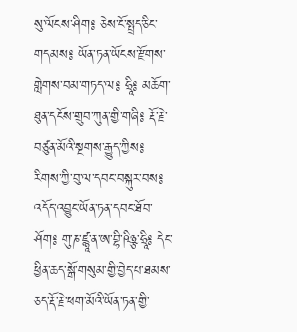སུ་ལོངས་ཤིག༔ ཅེས་ངོ་སྤྲད་ཅིང་གདམས༔ ཡོན་ཏན་ཡོངས་རྫོགས་གླེགས་བམ་གཏད་ལ༔ ཧྲཱི༔ མཆོག་ཐུན་དངོས་གྲུབ་ཀུན་གྱི་གཞི༔ རྡོ་རྗེ་བཙུན་མོའི་སྔགས་རྒྱུད་ཀྱིས༔ རིགས་ཀྱི་བུ་ལ་དབང་བསྐུར་བས༔ འདོད་འབྱུང་ཡོན་ཏན་དབང་ཐོབ་ཤོག༔ གུ་ཎ་ཛྙཱ་ན་ཨ་བྷི་ཥིཉྩ་ཧྲཱི༔ དེང་ཕྱིན་ཆད་སྒོ་གསུམ་གྱི་བྱེད་པ་ཐམས་ཅད་རྡོ་རྗེ་ཕག་མོའི་ཡོན་ཏན་གྱི་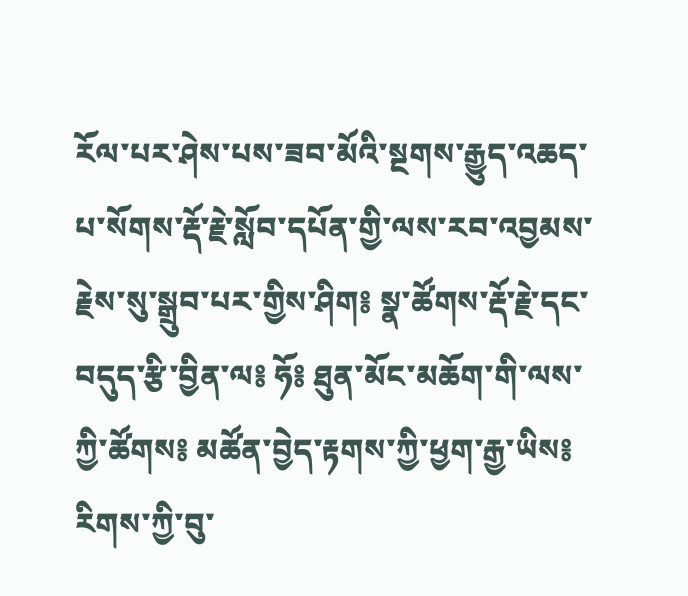རོལ་པར་ཤེས་པས་ཟབ་མོའི་སྔགས་རྒྱུད་འཆད་པ་སོགས་རྡོ་རྗེ་སློབ་དཔོན་གྱི་ལས་རབ་འབྱམས་རྗེས་སུ་སྒྲུབ་པར་གྱིས་ཤིག༔ སྣ་ཚོགས་རྡོ་རྗེ་དང་བདུད་རྩི་བྱིན་ལ༔ ཧོ༔ ཐུན་མོང་མཆོག་གི་ལས་ཀྱི་ཚོགས༔ མཚོན་བྱེད་རྟགས་ཀྱི་ཕྱག་རྒྱ་ཡིས༔ རིགས་ཀྱི་བུ་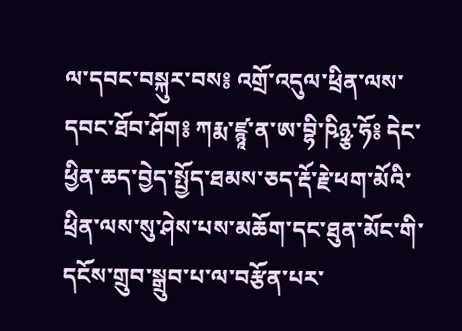ལ་དབང་བསྐུར་བས༔ འགྲོ་འདུལ་ཕྲིན་ལས་དབང་ཐོབ་ཤོག༔ ཀརྨ་ཛྙཱ་ན་ཨ་བྷི་ཥིཉྩ་ཧོ༔ དེང་ཕྱིན་ཆད་བྱེད་སྤྱོད་ཐམས་ཅད་རྡོ་རྗེ་ཕག་མོའི་ཕྲིན་ལས་སུ་ཤེས་པས་མཆོག་དང་ཐུན་མོང་གི་དངོས་གྲུབ་སྒྲུབ་པ་ལ་བརྩོན་པར་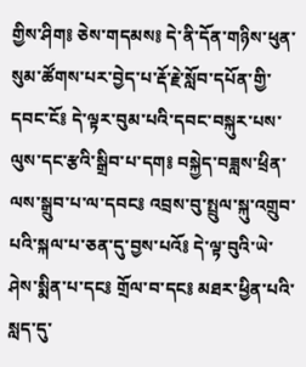གྱིས་ཤིག༔ ཅེས་གདམས༔ དེ་ནི་དོན་གཉིས་ཕུན་སུམ་ཚོགས་པར་བྱེད་པ་རྡོ་རྗེ་སློབ་དཔོན་གྱི་དབང་ངོ༔ དེ་ལྟར་བུམ་པའི་དབང་བསྐུར་པས་ལུས་དང་རྩའི་སྒྲིབ་པ་དག༔ བསྐྱེད་བཟླས་ཕྲིན་ལས་སྒྲུབ་པ་ལ་དབང༔ འབྲས་བུ་སྤྲུལ་སྐུ་འགྲུབ་པའི་སྐལ་པ་ཅན་དུ་བྱས་པའོ༔ དེ་ལྟ་བུའི་ཡེ་ཤེས་སྨིན་པ་དང༔ གྲོལ་བ་དང༔ མཐར་ཕྱིན་པའི་སླད་དུ་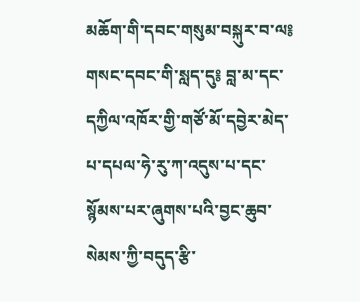མཆོག་གི་དབང་གསུམ་བསྐུར་བ་ལ༔ གསང་དབང་གི་སླད་དུ༔ བླ་མ་དང་དཀྱིལ་འཁོར་གྱི་གཙོ་མོ་དབྱེར་མེད་པ་དཔལ་ཧེ་རུ་ཀ་འདུས་པ་དང་སྙོམས་པར་ཞུགས་པའི་བྱང་ཆུབ་སེམས་ཀྱི་བདུད་རྩི་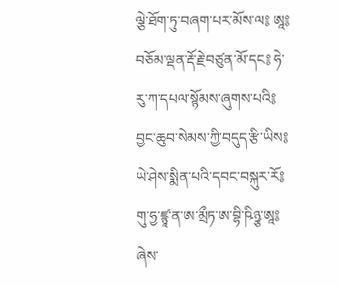ལྕེ་ཐོག་ཏུ་བཞག་པར་མོས་ལ༔ ཨཱ༔ བཅོམ་ལྡན་རྡོ་རྗེ་བཙུན་མོ་དང༔ ཧེ་རུ་ཀ་དཔལ་སྙོམས་ཞུགས་པའི༔ བྱང་ཆུབ་སེམས་ཀྱི་བདུད་རྩི་ཡིས༔ ཡེ་ཤེས་སྨིན་པའི་དབང་བསྐུར་རོ༔ གུ་ཧྱ་ཛྙཱ་ན་ཨ་མྲྀཏ་ཨ་བྷི་ཥིཉྩ་ཨཱ༔ ཞེས་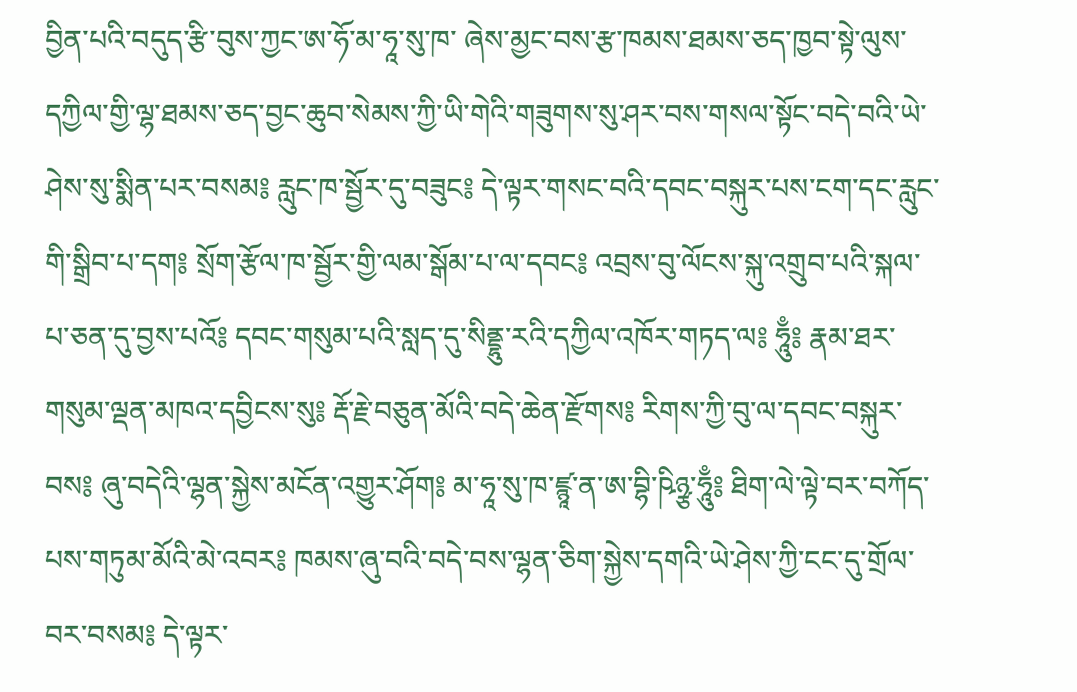བྱིན་པའི་བདུད་རྩི་བུས་ཀྱང་ཨ་ཧོ་མ་ཧཱ་སུ་ཁ་ ཞེས་མྱང་བས་རྩ་ཁམས་ཐམས་ཅད་ཁྱབ་སྟེ་ལུས་དཀྱིལ་གྱི་ལྷ་ཐམས་ཅད་བྱང་ཆུབ་སེམས་ཀྱི་ཡི་གེའི་གཟུགས་སུ་ཤར་བས་གསལ་སྟོང་བདེ་བའི་ཡེ་ཤེས་སུ་སྨིན་པར་བསམ༔ རླུང་ཁ་སྦྱོར་དུ་བཟུང༔ དེ་ལྟར་གསང་བའི་དབང་བསྐུར་པས་ངག་དང་རླུང་གི་སྒྲིབ་པ་དག༔ སྲོག་རྩོལ་ཁ་སྦྱོར་གྱི་ལམ་སྒོམ་པ་ལ་དབང༔ འབྲས་བུ་ལོངས་སྐུ་འགྲུབ་པའི་སྐལ་པ་ཅན་དུ་བྱས་པའོ༔ དབང་གསུམ་པའི་སླད་དུ་སིནྡྷུ་རའི་དཀྱིལ་འཁོར་གཏད་ལ༔ ཧཱུྃ༔ རྣམ་ཐར་གསུམ་ལྡན་མཁའ་དབྱིངས་སུ༔ རྡོ་རྗེ་བཅུན་མོའི་བདེ་ཆེན་རྫོགས༔ རིགས་ཀྱི་བུ་ལ་དབང་བསྐུར་བས༔ ཞུ་བདེའི་ལྷན་སྐྱེས་མངོན་འགྱུར་ཤོག༔ མ་ཧཱ་སུ་ཁ་ཛྙཱ་ན་ཨ་བྷི་ཥིཉྩ་ཧཱུྃ༔ ཐིག་ལེ་ལྟེ་བར་བཀོད་པས་གཏུམ་མོའི་མེ་འབར༔ ཁམས་ཞུ་བའི་བདེ་བས་ལྷན་ཅིག་སྐྱེས་དགའི་ཡེ་ཤེས་ཀྱི་ངང་དུ་གྲོལ་བར་བསམ༔ དེ་ལྟར་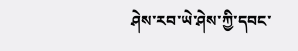ཤེས་རབ་ཡེ་ཤེས་ཀྱི་དབང་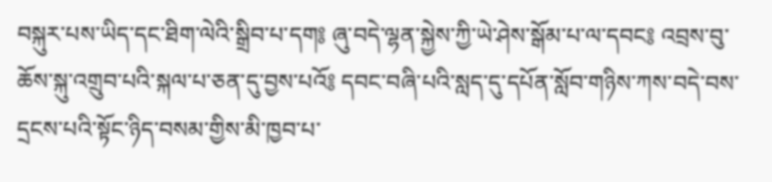བསྐུར་པས་ཡིད་དང་ཐིག་ལེའི་སྒྲིབ་པ་དག༔ ཞུ་བདེ་ལྷན་སྐྱེས་ཀྱི་ཡེ་ཤེས་སྒོམ་པ་ལ་དབང༔ འབྲས་བུ་ཆོས་སྐུ་འགྲུབ་པའི་སྐལ་པ་ཅན་དུ་བྱས་པའོ༔ དབང་བཞི་པའི་སླད་དུ་དཔོན་སློབ་གཉིས་ཀས་བདེ་བས་དྲངས་པའི་སྟོང་ཉིད་བསམ་གྱིས་མི་ཁྱབ་པ་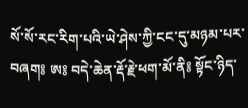སོ་སོ་རང་རིག་པའི་ཡེ་ཤེས་ཀྱི་ངང་དུ་མཉམ་པར་བཞག༔ ཨ༔ བདེ་ཆེན་རྡོ་རྗེ་ཕག་མོ་ནི༔ སྟོང་ཉིད་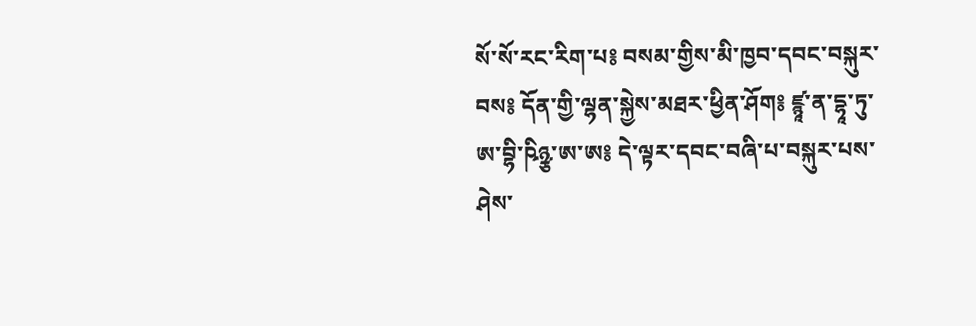སོ་སོ་རང་རིག་པ༔ བསམ་གྱིས་མི་ཁྱབ་དབང་བསྐུར་བས༔ དོན་གྱི་ལྷན་སྐྱེས་མཐར་ཕྱིན་ཤོག༔ ཛྙཱ་ན་དྷཱ་ཏུ་ཨ་བྷི་ཥིཉྩ་ཨ་ཨ༔ དེ་ལྟར་དབང་བཞི་པ་བསྐུར་པས་ཤེས་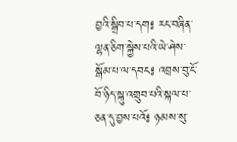བྱའི་སྒྲིབ་པ་དག༔ རང་བཞིན་ལྷན་ཅིག་སྐྱེས་པའི་ཡེ་ཤེས་སྒོམ་པ་ལ་དབང༔ འབྲས་བུ་ངོ་བོ་ཉིད་སྐུ་འགྲུབ་པའི་སྐལ་པ་ཅན་དུ་བྱས་པའོ༔ ཉམས་སུ་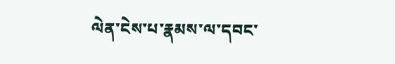ལེན་ངེས་པ་རྣམས་ལ་དབང་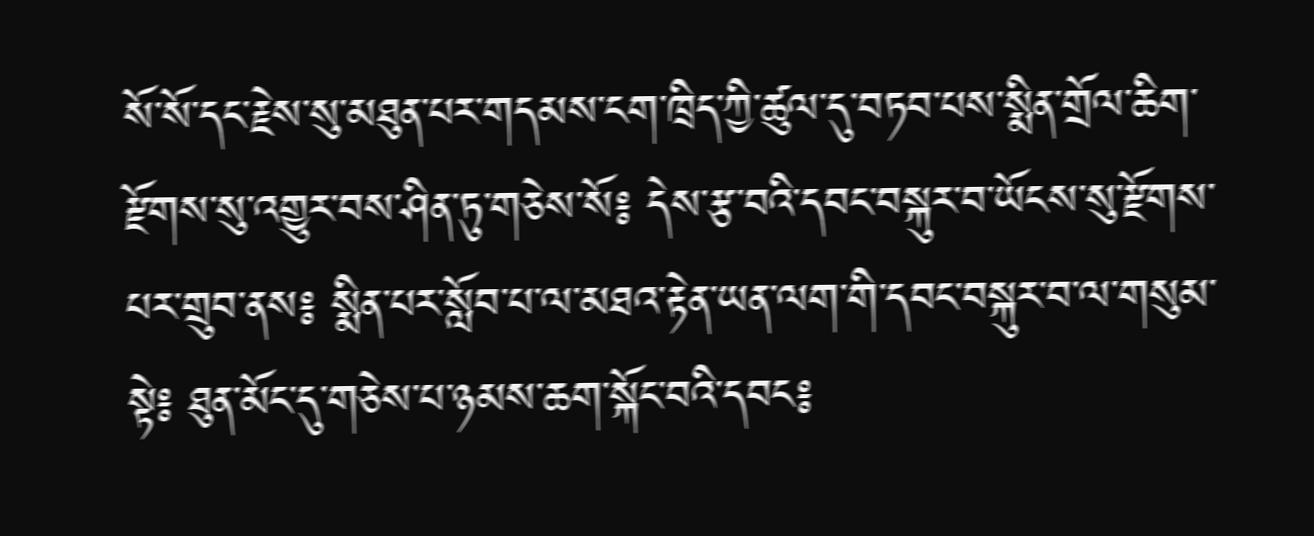སོ་སོ་དང་རྗེས་སུ་མཐུན་པར་གདམས་ངག་ཁྲིད་ཀྱི་ཚུལ་དུ་བཏབ་པས་སྨིན་གྲོལ་ཆིག་རྫོགས་སུ་འགྱུར་བས་ཤིན་ཏུ་གཅེས་སོ༔ དེས་རྩ་བའི་དབང་བསྐུར་བ་ཡོངས་སུ་རྫོགས་པར་གྲུབ་ནས༔ སྨིན་པར་སློབ་པ་ལ་མཐའ་རྟེན་ཡན་ལག་གི་དབང་བསྐུར་བ་ལ་གསུམ་སྟེ༔ ཐུན་མོང་དུ་གཅེས་པ་ཉམས་ཆག་སྐོང་བའི་དབང༔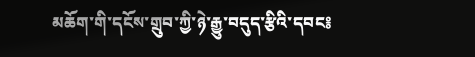མཆོག་གི་དངོས་གྲུབ་ཀྱི་ཉེ་རྒྱུ་བདུད་རྩིའི་དབང༔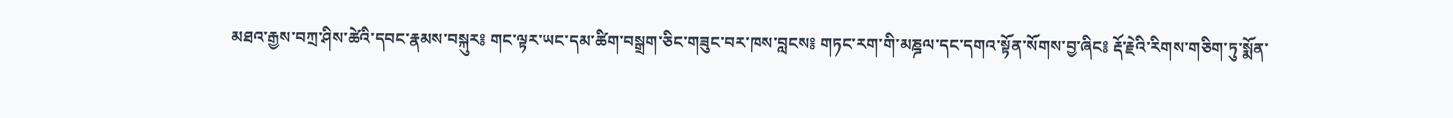མཐའ་རྒྱས་བཀྲ་ཤིས་ཚེའི་དབང་རྣམས་བསྐུར༔ གང་ལྟར་ཡང་དམ་ཚིག་བསྒྲག་ཅིང་གཟུང་བར་ཁས་བླངས༔ གཏང་རག་གི་མཎྜལ་དང་དགའ་སྟོན་སོགས་བྱ་ཞིང༔ རྡོ་རྗེའི་རིགས་གཅིག་ཏུ་སྨོན་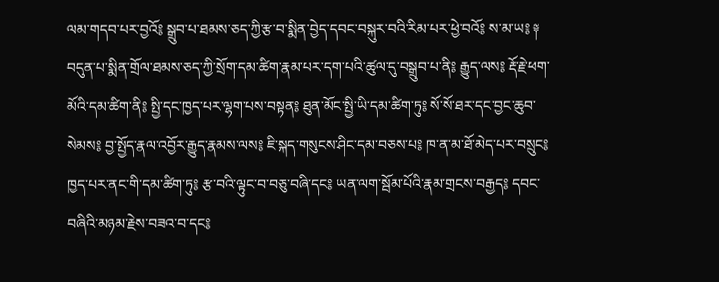ལམ་གདབ་པར་བྱའོ༔ སྒྲུབ་པ་ཐམས་ཅད་ཀྱི་རྩ་བ་སྨིན་བྱེད་དབང་བསྐུར་བའི་རིམ་པར་ཕྱེ་བའོ༔ ས་མ་ཡ༔ ༈ བདུན་པ་སྨིན་གྲོལ་ཐམས་ཅད་ཀྱི་སྲོག་དམ་ཚིག་རྣམ་པར་དག་པའི་ཚུལ་དུ་བསྒྲུབ་པ་ནི༔ རྒྱུད་ལས༔ རྡོ་རྗེ་ཕག་མོའི་དམ་ཚིག་ནི༔ སྤྱི་དང་ཁྱད་པར་ལྷག་པས་བསྟན༔ ཐུན་མོང་སྤྱི་ཡི་དམ་ཚིག་ཏུ༔ སོ་སོ་ཐར་དང་བྱང་ཆུབ་སེམས༔ བྱ་སྤྱོད་རྣལ་འབྱོར་རྒྱུད་རྣམས་ལས༔ ཇི་སྐད་གསུངས་ཤིང་དམ་བཅས་པ༔ ཁ་ན་མ་ཐོ་མེད་པར་བསྲུང༔ ཁྱད་པར་ནང་གི་དམ་ཚིག་ཏུ༔ རྩ་བའི་ལྟུང་བ་བཅུ་བཞི་དང༔ ཡན་ལག་སྦོམ་པོའི་རྣམ་གྲངས་བརྒྱད༔ དབང་བཞིའི་མཉམ་རྗེས་བཟའ་བ་དང༔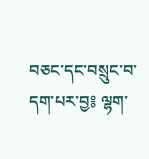བཅང་དང་བསྲུང་བ་དག་པར་བྱ༔ ལྷག་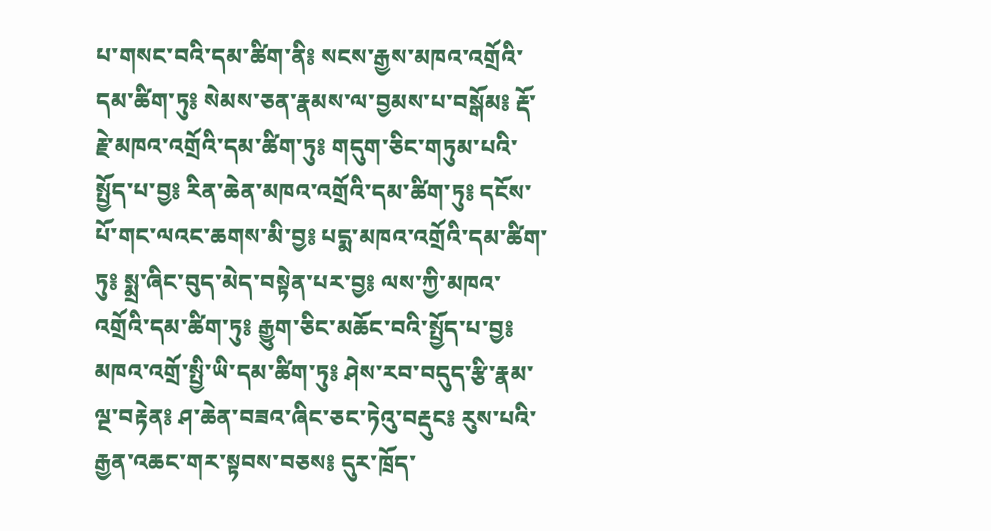པ་གསང་བའི་དམ་ཚིག་ནི༔ སངས་རྒྱས་མཁའ་འགྲོའི་དམ་ཚིག་ཏུ༔ སེམས་ཅན་རྣམས་ལ་བྱམས་པ་བསྒོམ༔ རྡོ་རྗེ་མཁའ་འགྲོའི་དམ་ཚིག་ཏུ༔ གདུག་ཅིང་གཏུམ་པའི་སྤྱོད་པ་བྱ༔ རིན་ཆེན་མཁའ་འགྲོའི་དམ་ཚིག་ཏུ༔ དངོས་པོ་གང་ལའང་ཆགས་མི་བྱ༔ པདྨ་མཁའ་འགྲོའི་དམ་ཚིག་ཏུ༔ སྨྲ་ཞིང་བུད་མེད་བསྟེན་པར་བྱ༔ ལས་ཀྱི་མཁའ་འགྲོའི་དམ་ཚིག་ཏུ༔ རྒྱུག་ཅིང་མཆོང་བའི་སྤྱོད་པ་བྱ༔ མཁའ་འགྲོ་སྤྱི་ཡི་དམ་ཚིག་ཏུ༔ ཤེས་རབ་བདུད་རྩི་རྣམ་ལྔ་བརྟེན༔ ཤ་ཆེན་བཟའ་ཞིང་ཅང་ཏེའུ་བརྡུང༔ རུས་པའི་རྒྱན་འཆང་གར་སྟབས་བཅས༔ དུར་ཁྲོད་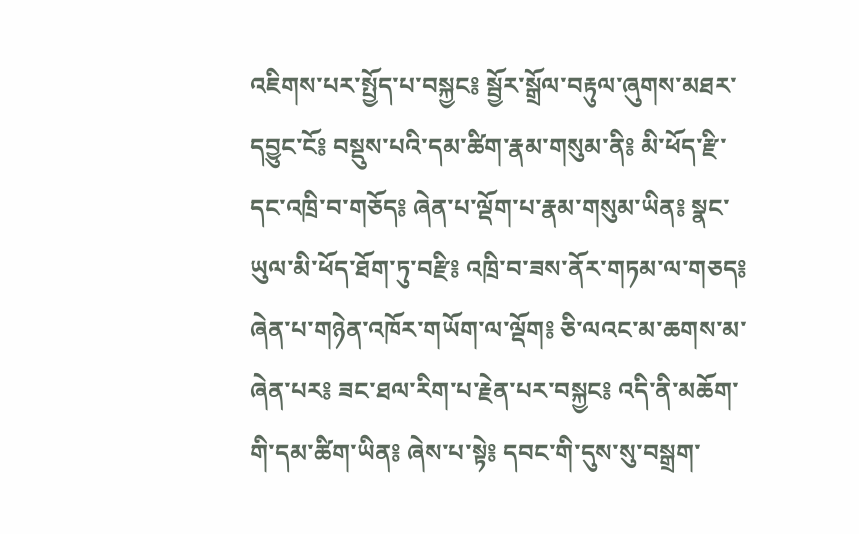འཇིགས་པར་སྤྱོད་པ་བསྐྱང༔ སྦྱོར་སྒྲོལ་བརྟུལ་ཞུགས་མཐར་དབྱུང་ངོ༔ བསྡུས་པའི་དམ་ཚིག་རྣམ་གསུམ་ནི༔ མི་ཕོད་རྫི་དང་འཁྲི་བ་གཅོད༔ ཞེན་པ་ལྡོག་པ་རྣམ་གསུམ་ཡིན༔ སྣང་ཡུལ་མི་ཕོད་ཐོག་ཏུ་བརྫི༔ འཁྲི་བ་ཟས་ནོར་གཏམ་ལ་གཅད༔ ཞེན་པ་གཉེན་འཁོར་གཡོག་ལ་ལྡོག༔ ཅི་ལའང་མ་ཆགས་མ་ཞེན་པར༔ ཟང་ཐལ་རིག་པ་རྗེན་པར་བསྐྱང༔ འདི་ནི་མཆོག་གི་དམ་ཚིག་ཡིན༔ ཞེས་པ་སྟེ༔ དབང་གི་དུས་སུ་བསྒྲག་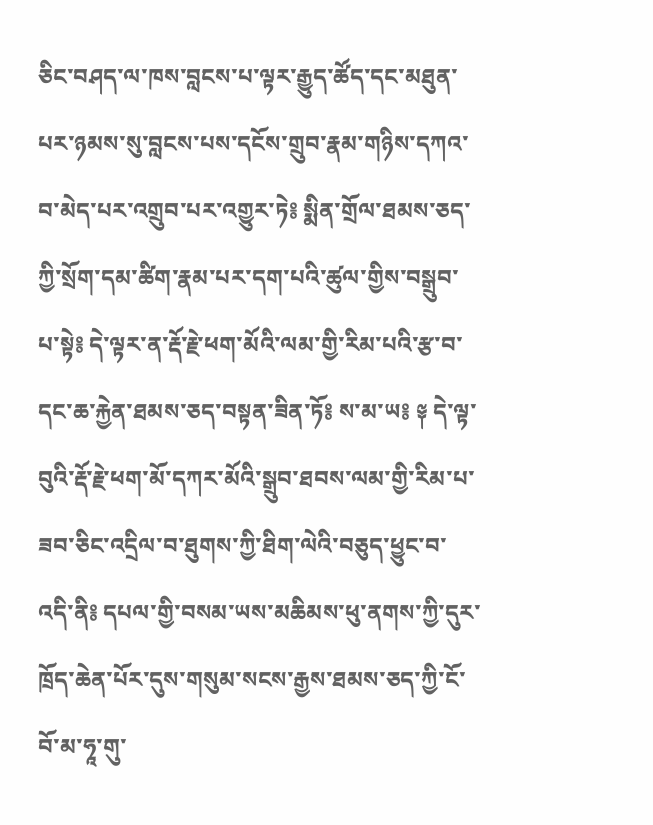ཅིང་བཤད་ལ་ཁས་བླངས་པ་ལྟར་རྒྱུད་ཚོད་དང་མཐུན་པར་ཉམས་སུ་བླངས་པས་དངོས་གྲུབ་རྣམ་གཉིས་དཀའ་བ་མེད་པར་འགྲུབ་པར་འགྱུར་ཏེ༔ སྨིན་གྲོལ་ཐམས་ཅད་ཀྱི་སྲོག་དམ་ཚིག་རྣམ་པར་དག་པའི་ཚུལ་གྱིས་བསྒྲུབ་པ་སྟེ༔ དེ་ལྟར་ན་རྡོ་རྗེ་ཕག་མོའི་ལམ་གྱི་རིམ་པའི་རྩ་བ་དང་ཆ་རྐྱེན་ཐམས་ཅད་བསྟན་ཟིན་ཏོ༔ ས་མ་ཡ༔ ༈ དེ་ལྟ་བུའི་རྡོ་རྗེ་ཕག་མོ་དཀར་མོའི་སྒྲུབ་ཐབས་ལམ་གྱི་རིམ་པ་ཟབ་ཅིང་འདྲིལ་བ་ཐུགས་ཀྱི་ཐིག་ལེའི་བཅུད་ཕྱུང་བ་འདི་ནི༔ དཔལ་གྱི་བསམ་ཡས་མཆིམས་ཕུ་ནགས་ཀྱི་དུར་ཁྲོད་ཆེན་པོར་དུས་གསུམ་སངས་རྒྱས་ཐམས་ཅད་ཀྱི་ངོ་བོ་མ་ཧཱ་གུ་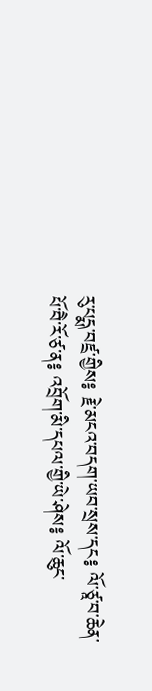རུ་པདྨ་བཛྲ་གྱིས༔ རྗེ་མངའ་བདག་ཡབ་སྲས་དང༔ ལོ་ཙཱ་བ་ཆེན་པོ་བཻ་རོ་ཙ་ན༔ འབྲོག་མི་དཔལ་གྱི་ཡེ་ཤེས༔ ལོ་ཆུང་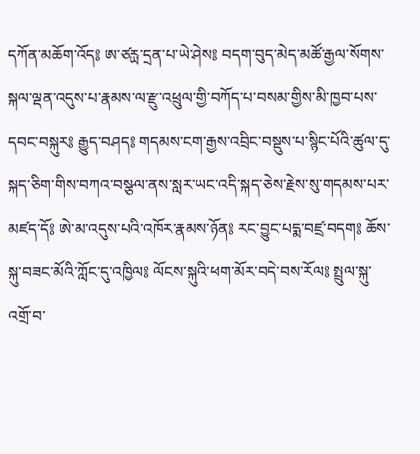དཀོན་མཆོག་འོད༔ ཨ་ཙརྻ་དྲན་པ་ཡེ་ཤེས༔ བདག་བུད་མེད་མཚོ་རྒྱལ་སོགས་སྐལ་ལྡན་འདུས་པ་རྣམས་ལ་རྫུ་འཕྲུལ་གྱི་བཀོད་པ་བསམ་གྱིས་མི་ཁྱབ་པས་དབང་བསྐུར༔ རྒྱུད་བཤད༔ གདམས་ངག་རྒྱས་འབྲིང་བསྡུས་པ་སྙིང་པོའི་ཚུལ་དུ་སྐད་ཅིག་གིས་བཀའ་བསྩལ་ནས་སླར་ཡང་འདི་སྐད་ཅེས་རྗེས་སུ་གདམས་པར་མཛད་དོ༔ ཨེ་མ་འདུས་པའི་འཁོར་རྣམས་ཉོན༔ རང་བྱུང་པདྨ་བཛྲ་བདག༔ ཆོས་སྐུ་བཟང་མོའི་ཀློང་དུ་འཁྱིལ༔ ལོངས་སྐུའི་ཕག་མོར་བདེ་བས་རོལ༔ སྤྲུལ་སྐུ་འགྲོ་བ་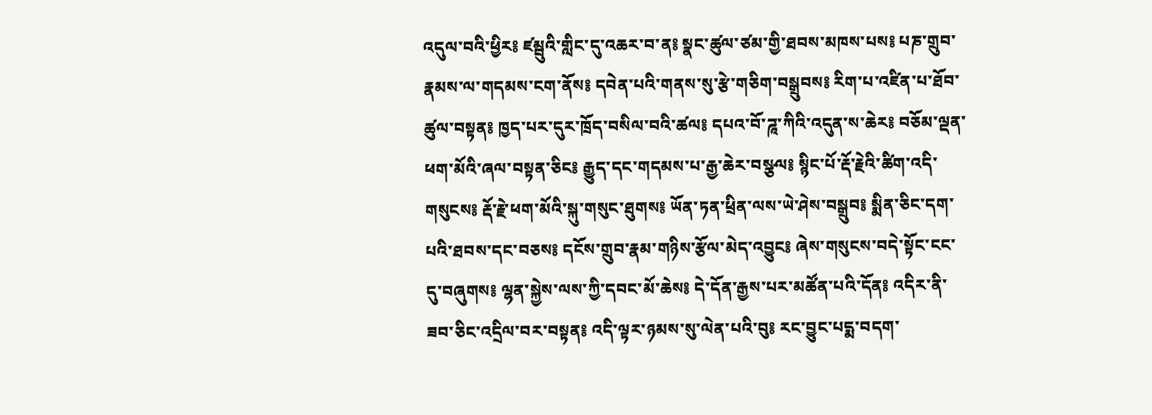འདུལ་བའི་ཕྱིར༔ ཛམྦུའི་གླིང་དུ་འཆར་བ་ན༔ སྣང་ཚུལ་ཙམ་གྱི་ཐབས་མཁས་པས༔ པཎ་གྲུབ་རྣམས་ལ་གདམས་ངག་ནོས༔ དབེན་པའི་གནས་སུ་རྩེ་གཅིག་བསྒྲུབས༔ རིག་པ་འཛིན་པ་ཐོབ་ཚུལ་བསྟན༔ ཁྱད་པར་དུར་ཁྲོད་བསིལ་བའི་ཚལ༔ དཔའ་བོ་ཌཱ་ཀིའི་འདུན་ས་ཆེར༔ བཅོམ་ལྡན་ཕག་མོའི་ཞལ་བསྟན་ཅིང༔ རྒྱུད་དང་གདམས་པ་རྒྱ་ཆེར་བསྩལ༔ སྙིང་པོ་རྡོ་རྗེའི་ཚིག་འདི་གསུངས༔ རྡོ་རྗེ་ཕག་མོའི་སྐུ་གསུང་ཐུགས༔ ཡོན་ཏན་ཕྲིན་ལས་ཡེ་ཤེས་བསྒྲུབ༔ སྨིན་ཅིང་དག་པའི་ཐབས་དང་བཅས༔ དངོས་གྲུབ་རྣམ་གཉིས་རྩོལ་མེད་འབྱུང༔ ཞེས་གསུངས་བདེ་སྟོང་ངང་དུ་བཞུགས༔ ལྷན་སྐྱེས་ལས་ཀྱི་དབང་མོ་ཆེས༔ དེ་དོན་རྒྱས་པར་མཚོན་པའི་དོན༔ འདིར་ནི་ཟབ་ཅིང་འདྲིལ་བར་བསྟན༔ འདི་ལྟར་ཉམས་སུ་ལེན་པའི་བུ༔ རང་བྱུང་པདྨ་བདག་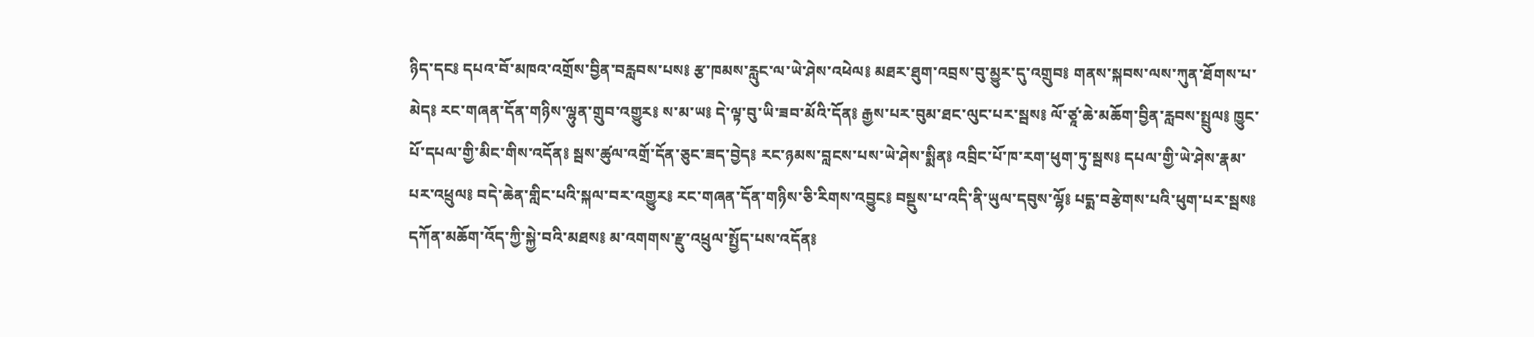ཉིད་དང༔ དཔའ་བོ་མཁའ་འགྲོས་བྱིན་བརླབས་པས༔ རྩ་ཁམས་རླུང་ལ་ཡེ་ཤེས་འཕེལ༔ མཐར་ཐུག་འབྲས་བུ་མྱུར་དུ་འགྲུབ༔ གནས་སྐབས་ལས་ཀུན་ཐོགས་པ་མེད༔ རང་གཞན་དོན་གཉིས་ལྷུན་གྲུབ་འགྱུར༔ ས་མ་ཡ༔ དེ་ལྟ་བུ་ཡི་ཟབ་མོའི་དོན༔ རྒྱས་པར་བུམ་ཐང་ལུང་པར་སྦས༔ ལོ་ཙཱ་ཆེ་མཆོག་བྱིན་རླབས་སྤྲུལ༔ ཁྱུང་པོ་དཔལ་གྱི་མིང་གིས་འདོན༔ སྦས་ཚུལ་འགྲོ་དོན་ཅུང་ཟད་བྱེད༔ རང་ཉམས་བླངས་པས་ཡེ་ཤེས་སྨིན༔ འབྲིང་པོ་ཁ་རག་ཕུག་ཏུ་སྦས༔ དཔལ་གྱི་ཡེ་ཤེས་རྣམ་པར་འཕྲུལ༔ བདེ་ཆེན་གླིང་པའི་སྐལ་བར་འགྱུར༔ རང་གཞན་དོན་གཉིས་ཅི་རིགས་འབྱུང༔ བསྡུས་པ་འདི་ནི་ཡུལ་དབུས་ལྷོ༔ པདྨ་བརྩེགས་པའི་ཕུག་པར་སྦས༔ དཀོན་མཆོག་འོད་ཀྱི་སྐྱེ་བའི་མཐས༔ མ་འགགས་རྫུ་འཕྲུལ་སྤྱོད་པས་འདོན༔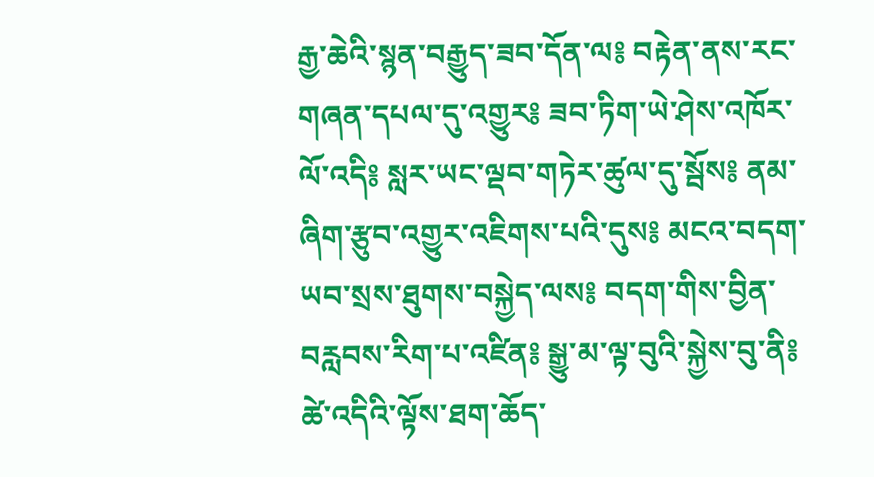རྒྱ་ཆེའི་སྙན་བརྒྱུད་ཟབ་དོན་ལ༔ བརྟེན་ནས་རང་གཞན་དཔལ་དུ་འགྱུར༔ ཟབ་ཏིག་ཡེ་ཤེས་འཁོར་ལོ་འདི༔ སླར་ཡང་ལྡབ་གཏེར་ཚུལ་དུ་སྦོས༔ ནམ་ཞིག་རྩུབ་འགྱུར་འཇིགས་པའི་དུས༔ མངའ་བདག་ཡབ་སྲས་ཐུགས་བསྐྱེད་ལས༔ བདག་གིས་བྱིན་བརླབས་རིག་པ་འཛིན༔ སྒྱུ་མ་ལྟ་བུའི་སྐྱེས་བུ་ནི༔ ཚེ་འདིའི་ལྟོས་ཐག་ཆོད་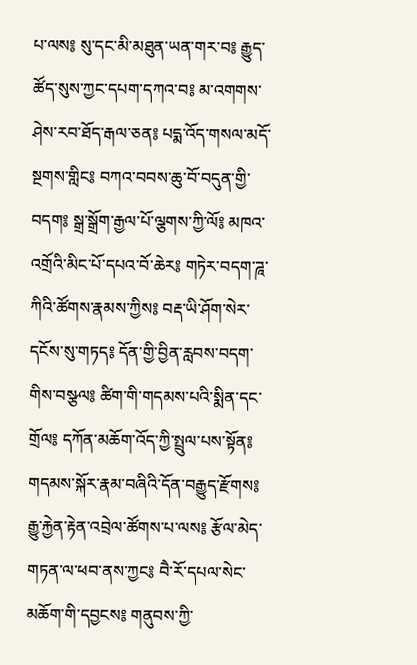པ་ལས༔ སུ་དང་མི་མཐུན་ཡན་གར་བ༔ རྒྱུད་ཚོད་སུས་ཀྱང་དཔག་དཀའ་བ༔ མ་འགགས་ཤེས་རབ་ཐོད་རྒལ་ཅན༔ པདྨ་འོད་གསལ་མདོ་སྔགས་གླིང༔ བཀའ་བབས་ཆུ་བོ་བདུན་གྱི་བདག༔ སྒྲ་སྒྲོག་རྒྱལ་པོ་ལྕགས་ཀྱི་ལོ༔ མཁའ་འགྲོའི་མིང་པོ་དཔའ་བོ་ཆེར༔ གཏེར་བདག་ཌཱ་ཀིའི་ཚོགས་རྣམས་ཀྱིས༔ བརྡ་ཡི་ཤོག་སེར་དངོས་སུ་གཏད༔ དོན་གྱི་བྱིན་རླབས་བདག་གིས་བསྩལ༔ ཚིག་གི་གདམས་པའི་སྨིན་དང་གྲོལ༔ དཀོན་མཆོག་འོད་ཀྱི་སྤྲུལ་པས་སྟོན༔ གདམས་སྐོར་རྣམ་བཞིའི་དོན་བརྒྱུད་རྫོགས༔ རྒྱུ་རྐྱེན་རྟེན་འབྲེལ་ཚོགས་པ་ལས༔ རྩོལ་མེད་གཏན་ལ་ཕབ་ནས་ཀྱང༔ བཻ་རོ་དཔལ་སེང་མཆོག་གི་དབྱངས༔ གནུབས་ཀྱི་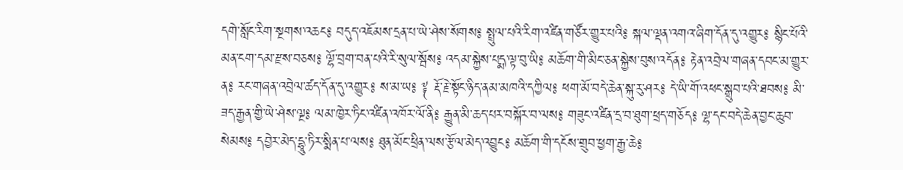དགེ་སློང་རིག་སྔགས་འཆང༔ བདུད་འཇོམས་དྲན་པ་ཡེ་ཤེས་སོགས༔ སྤྲུལ་པའི་རིག་འཛིན་གཙོར་གྱུར་པའི༔ སྐལ་ལྡན་འགའ་ཞིག་དོན་དུ་འགྱུར༔ སྙིང་པོའི་མན་ངག་དམ་རྫས་བཅས༔ ལྷོ་བྲག་བན་པའི་རི་སུལ་སྦོས༔ འདམ་སྐྱེས་པདྨ་ལྟ་བུ་ཡི༔ མཆོག་གི་མིང་ཅན་སྐྱེས་བུས་འདོན༔ རྟེན་འབྲེལ་གཞན་དབང་མ་གྱུར་ན༔ རང་གཞན་འབྲེལ་ཚད་དོན་དུ་འགྱུར༔ ས་མ་ཡ༔ ༈ རྡོ་རྗེ་སྟོང་ཉིད་ནམ་མཁའི་དཀྱིལ༔ ཕག་མོ་བདེ་ཆེན་སྐུ་རུ་ཤར༔ དེ་ཡི་གོ་འཕང་སྒྲུབ་པའི་ཐབས༔ མི་ཟད་རྒྱན་གྱི་ཡེ་ཤེས་ལྔ༔ ལམ་ཁྱེར་ཏིང་འཛིན་འཁོར་ལོ་ནི༔ རྒྱུན་མི་ཆད་པར་བསྐོར་བ་ལས༔ གཟུང་འཛིན་དྲ་བ་ཐུག་ཕྲད་གཅོད༔ ལྷ་དང་བདེ་ཆེན་བྱང་ཆུབ་སེམས༔ དབྱེར་མེད་དྷཱུ་ཏིར་སྨིན་པ་ལས༔ ཐུན་མོང་ཕྲིན་ལས་རྩོལ་མེད་འབྱུང༔ མཆོག་གི་དངོས་གྲུབ་ཕྱག་རྒྱ་ཆེ༔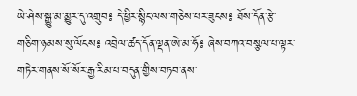ཡེ་ཤེས་སྒྱུ་མ་མྱུར་དུ་འགྲུབ༔ དེ་ཕྱིར་སྙིང་ལས་གཅེས་པར་ཟུངས༔ ཐོས་དོན་རྩེ་གཅིག་ཉམས་སུ་ལོངས༔ འབྲེལ་ཚད་དོན་ལྡན་ཨེ་མ་ཧོ༔ ཞེས་བཀའ་བསྩལ་པ་ལྟར་གཏེར་གནས་སོ་སོར་རྒྱ་རིམ་པ་བདུན་གྱིས་བཏབ་ནས་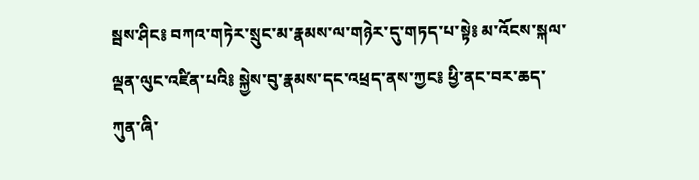སྦས་ཤིང༔ བཀའ་གཏེར་སྲུང་མ་རྣམས་ལ་གཉེར་དུ་གཏད་པ་སྟེ༔ མ་འོངས་སྐལ་ལྡན་ལུང་འཛིན་པའི༔ སྐྱེས་བུ་རྣམས་དང་འཕྲད་ནས་ཀྱང༔ ཕྱི་ནང་བར་ཆད་ཀུན་ཞི་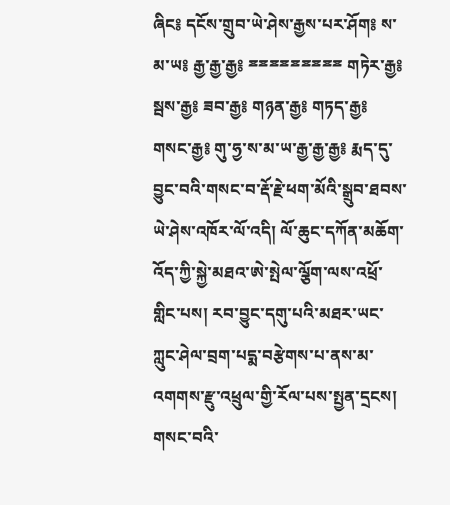ཞིང༔ དངོས་གྲུབ་ཡེ་ཤེས་རྒྱས་པར་ཤོག༔ ས་མ་ཡ༔ རྒྱ་རྒྱ་རྒྱ༔ ྈྈྈྈྈྈྈྈྈ གཏེར་རྒྱ༔ སྦས་རྒྱ༔ ཟབ་རྒྱ༔ གཉན་རྒྱ༔ གཏད་རྒྱ༔ གསང་རྒྱ༔ གུ་ཧྱ་ས་མ་ཡ་རྒྱ་རྒྱ་རྒྱ༔ རྨད་དུ་བྱུང་བའི་གསང་བ་རྡོ་རྗེ་ཕག་མོའི་སྒྲུབ་ཐབས་ཡེ་ཤེས་འཁོར་ལོ་འདི། ལོ་ཆུང་དཀོན་མཆོག་འོད་ཀྱི་སྐྱེ་མཐའ་ཨེ་སྤེལ་ལྕོག་ལས་འཕྲོ་གླིང་པས། རབ་བྱུང་དགུ་པའི་མཐར་ཡང་ཀླུང་ཤེལ་བྲག་པདྨ་བརྩེགས་པ་ནས་མ་འགགས་རྫུ་འཕྲུལ་གྱི་རོལ་པས་སྤྱན་དྲངས། གསང་བའི་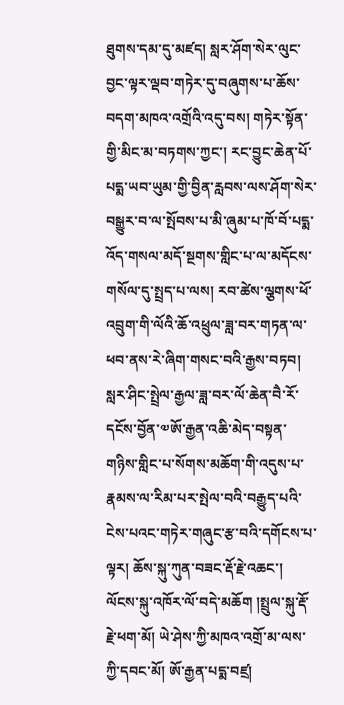ཐུགས་དམ་དུ་མཛད། སླར་ཤོག་སེར་ལུང་བྱང་ལྟར་ལྡབ་གཏེར་དུ་བཞུགས་པ་ཆོས་བདག་མཁའ་འགྲོའི་འདུ་བས། གཏེར་སྟོན་གྱི་མིང་མ་བཏགས་ཀྱང་། རང་བྱུང་ཆེན་པོ་པདྨ་ཡབ་ཡུམ་གྱི་བྱིན་རླབས་ལས་ཤོག་སེར་བསྒྱུར་བ་ལ་སྤོབས་པ་མི་ཞུམ་པ་ཁོ་བོ་པདྨ་འོད་གསལ་མདོ་སྔགས་གླིང་པ་ལ་མདོངས་གསོལ་དུ་སྤྲད་པ་ལས། རབ་ཚེས་ལྕགས་ཕོ་འབྲུག་གི་ལོའི་ཆོ་འཕྲུལ་ཟླ་བར་གཏན་ལ་ཕབ་ནས་རེ་ཞིག་གསང་བའི་རྒྱས་བཏབ། སླར་ཤིང་སྤྲེལ་རྒྱལ་ཟླ་བར་ལོ་ཆེན་བཻ་རོ་དངོས་བྱོན་༧ཨོ་རྒྱན་འཆི་མེད་བསྟན་གཉིས་གླིང་པ་སོགས་མཆོག་གི་འདུས་པ་རྣམས་ལ་རིམ་པར་སྤེལ་བའི་བརྒྱུད་པའི་ངེས་པའང་གཏེར་གཞུང་རྩ་བའི་དགོངས་པ་ལྟར། ཆོས་སྐུ་ཀུན་བཟང་རྡོ་རྗེ་འཆང་། ལོངས་སྐུ་འཁོར་ལོ་བདེ་མཆོག །སྤྲུལ་སྐུ་རྡོ་རྗེ་ཕག་མོ། ཡེ་ཤེས་ཀྱི་མཁའ་འགྲོ་མ་ལས་ཀྱི་དབང་མོ། ཨོ་རྒྱན་པདྨ་བཛྲ།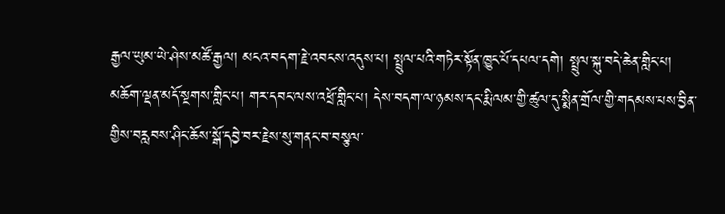རྒྱལ་ཡུམ་ཡེ་ཤེས་མཚོ་རྒྱལ། མངའ་བདག་རྗེ་འབངས་འདུས་པ། སྤྲུལ་པའི་གཏེར་སྟོན་ཁྱུང་པོ་དཔལ་དགེ། སྤྲུལ་སྐུ་བདེ་ཆེན་གླིང་པ། མཆོག་ལྡན་མདོ་སྔགས་གླིང་པ། གར་དབང་ལས་འཕྲོ་གླིང་པ། དེས་བདག་ལ་ཉམས་དང་རྨི་ལམ་གྱི་ཚུལ་དུ་སྨིན་གྲོལ་གྱི་གདམས་པས་བྱིན་གྱིས་བརླབས་ཤིང་ཆོས་སྒོ་དབྱེ་བར་རྗེས་སུ་གནང་བ་བསྩལ་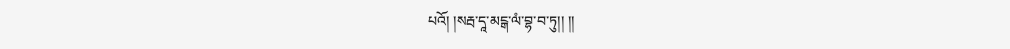པའོ། །སརྦ་དཱ་མངྒ་ལཾ་བྷ་བ་ཏུ།། །།